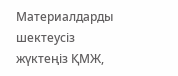Материалдарды шектеусіз жүктеңіз ҚМЖ,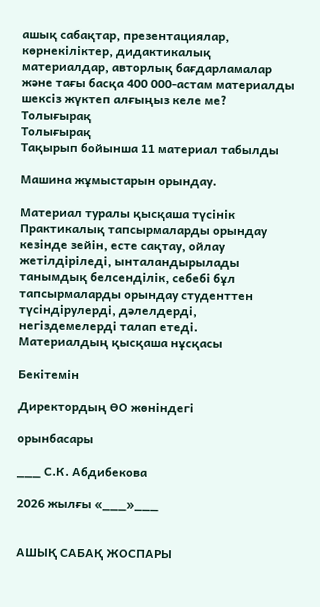ашық сабақтар, презентациялар, көрнекіліктер, дидактикалық материалдар, авторлық бағдарламалар және тағы басқа 400 000-астам материалды шексіз жүктеп алғыңыз келе ме?
Толығырақ
Толығырақ
Тақырып бойынша 11 материал табылды

Машина жұмыстарын орындау.

Материал туралы қысқаша түсінік
Практикалық тапсырмаларды орындау кезінде зейін, есте сақтау, ойлау жетілдіріледі, ынталандырылады танымдық белсенділік, себебі бұл тапсырмаларды орындау студенттен түсіндірулерді, дәлелдерді, негіздемелерді талап етеді.
Материалдың қысқаша нұсқасы

Бекітемін

Директордың ӨО жөніндегі

орынбасары

___ С.К. Абдибекова

2026 жылғы «___»___


АШЫҚ САБАҚ ЖОСПАРЫ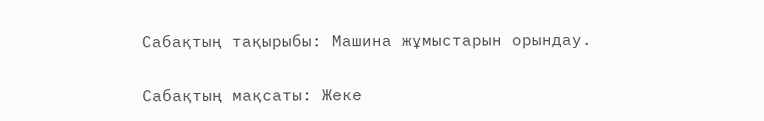Сабақтың тақырыбы: Машина жұмыстарын орындау.

Сабақтың мақсаты: Жеке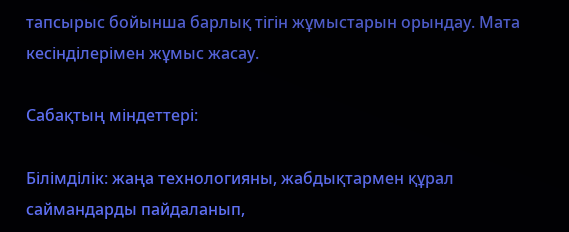тапсырыс бойынша барлық тігін жұмыстарын орындау. Мата кесінділерімен жұмыс жасау.

Сабақтың міндеттері:

Білімділік: жаңа технологияны, жабдықтармен құрал саймандарды пайдаланып,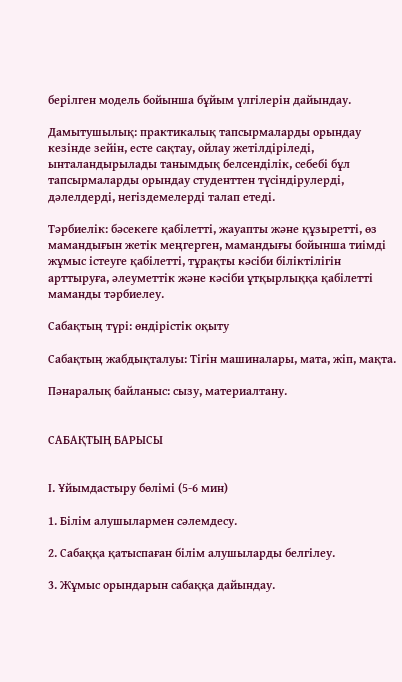берілген модель бойынша бұйым үлгілерін дайындау.

Дамытушылық: практикалық тапсырмаларды орындау кезінде зейін, есте сақтау, ойлау жетілдіріледі, ынталандырылады танымдық белсенділік, себебі бұл тапсырмаларды орындау студенттен түсіндірулерді, дәлелдерді, негіздемелерді талап етеді.

Тәрбиелік: бәсекеге қабілетті, жауапты және құзыретті, өз мамандығын жетік меңгерген, мамандығы бойынша тиімді жұмыс істеуге қабілетті, тұрақты кәсіби біліктілігін арттыруға, әлеуметтік және кәсіби ұтқырлыққа қабілетті маманды тәрбиелеу.

Сабақтың түрі: өндірістік оқыту

Сабақтың жабдықталуы: Тігін машиналары, мата, жіп, мақта.

Пәнаралық байланыс: сызу, материалтану.


САБАҚТЫҢ БАРЫСЫ


І. Ұйымдастыру бөлімі (5-6 мин)

1. Білім алушылармен сәлемдесу.

2. Сабаққа қатыспаған білім алушыларды белгілеу.

3. Жұмыс орындарын сабаққа дайындау.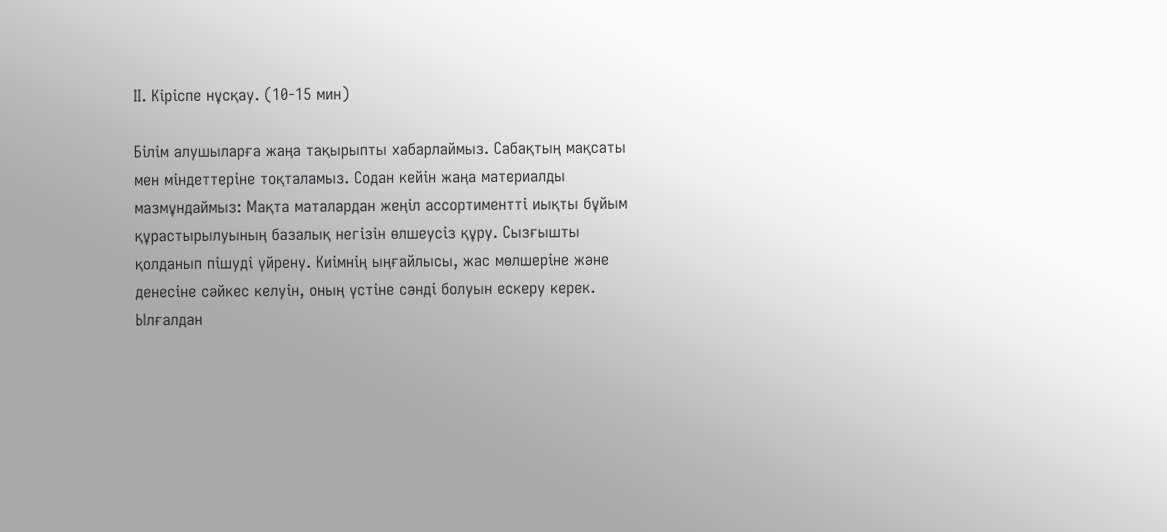ІІ. Кіріспе нұсқау. (10-15 мин)

Білім алушыларға жаңа тақырыпты хабарлаймыз. Сабақтың мақсаты мен міндеттеріне тоқталамыз. Содан кейін жаңа материалды мазмұндаймыз: Мақта маталардан жеңіл ассортиментті иықты бұйым құрастырылуының базалық негізін өлшеусіз құру. Сызғышты қолданып пішуді үйрену. Киімнің ыңғайлысы, жас мөлшеріне және денесіне сәйкес келуін, оның үстіне сәнді болуын ескеру керек. Ылғалдан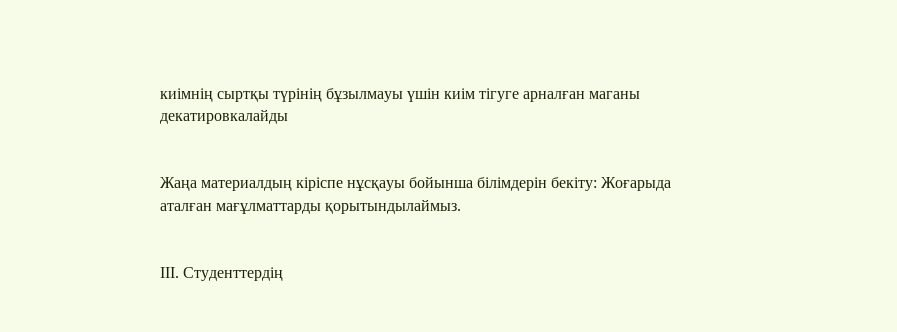киімнің сыртқы түрінің бұзылмауы үшін киім тігуге арналған маганы декатировкалайды


Жаңа материалдың кіріспе нұсқауы бойынша білімдерін бекіту: Жоғарыда аталған мағұлматтарды қорытындылаймыз.


ІІІ. Студенттердің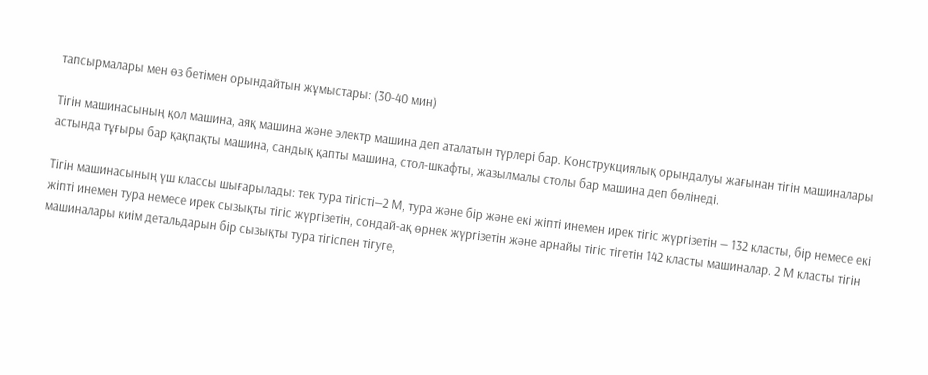тапсырмалары мен өз бетімен орындайтын жұмыстары: (30-40 мин)

Тігін машинасының қол машина, аяқ машина және электр машина деп аталатын түрлері бар. Конструкциялық орындалуы жағынан тігін машиналары астында тұғыры бар қақпақты машина, сандық қапты машина, стол-шкафты, жазылмалы столы бар машина деп бөлінеді.

Тігін машинасының үш классы шығарылады: тек тура тігісті—2 М, тура және бір және екі жіпті инемен ирек тігіс жүргізетін — 132 класты, бір немесе екі жіпті инемен тура немесе ирек сызықты тігіс жүргізетін, сондай-ақ өрнек жүргізетін және арнайы тігіс тігетін 142 класты машиналар. 2 М класты тігін машиналары киім детальдарын бір сызықты тура тігіспен тігуге,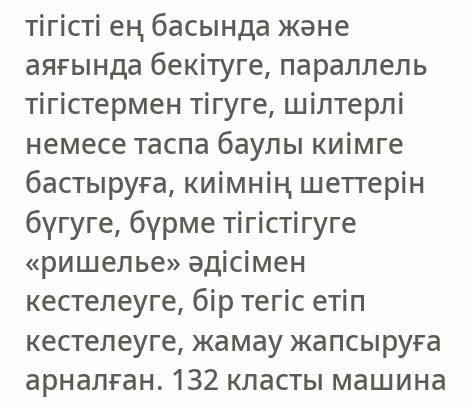тігісті ең басында және аяғында бекітуге, параллель тігістермен тігуге, шілтерлі немесе таспа баулы киімге бастыруға, киімнің шеттерін бүгуге, бүрме тігістігуге «ришелье» әдісімен кестелеуге, бір тегіс етіп кестелеуге, жамау жапсыруға арналған. 132 класты машина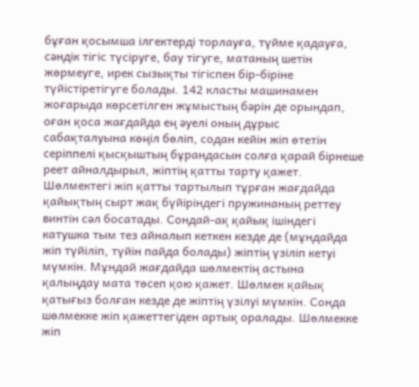бұған қосымша ілгектерді торлауға, түйме қадауға, сәндік тігіс түсіруге, бау тігуге, матаның шетін жөрмеуге, ирек сызықты тігіспен бір-біріне түйістіретігуге болады. 142 класты машинамен жоғарыда көрсетілген жұмыстың бәрін де орындап, оған қоса жағдайда ең әуелі оның дұрыс сабақталуына көңіл бөліп, содан кейін жіп өтетін серіппелі қысқыштың бұрандасын солға қарай бірнеше реет айналдырыл, жіптің қатты тарту қажет. Шөлмектегі жіп қатты тартылып тұрған жағдайда қайықтың сырт жақ бүйіріндегі пружинаның реттеу винтін сәл босатады. Сондай-ақ қайық ішіндегі катушка тым тез айналып кеткен кезде де (мұндайда жіп түйіліп, түйін пайда болады) жіптің үзіліп кетуі мүмкін. Мұндай жағдайда шөлмектің астына қалыңдау мата төсеп қою қажет. Шөлмек қайық қатығыз болған кезде де жіптің үзілуі мүмкін. Сонда шөлмекке жіп қажеттегіден артық оралады. Шөлмекке жіп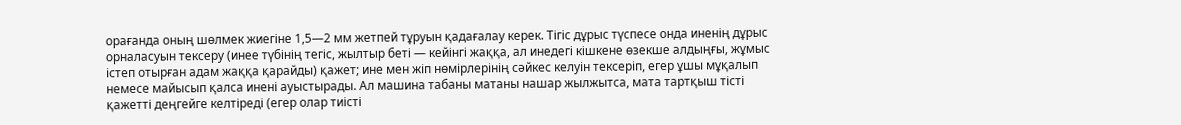орағанда оның шөлмек жиегіне 1,5—2 мм жетпей тұруын қадағалау керек. Тігіс дұрыс түспесе онда иненің дұрыс орналасуын тексеру (инее түбінің тегіс, жылтыр беті — кейінгі жаққа, ал инедегі кішкене өзекше алдыңғы, жұмыс істеп отырған адам жаққа қарайды) қажет; ине мен жіп нөмірлерінің сәйкес келуін тексеріп, егер ұшы мұқалып немесе майысып қалса инені ауыстырады. Ал машина табаны матаны нашар жылжытса, мата тартқыш тісті қажетті деңгейге келтіреді (егер олар тиісті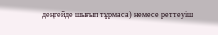деңгейде шығып тұрмаса) немесе реттеуіш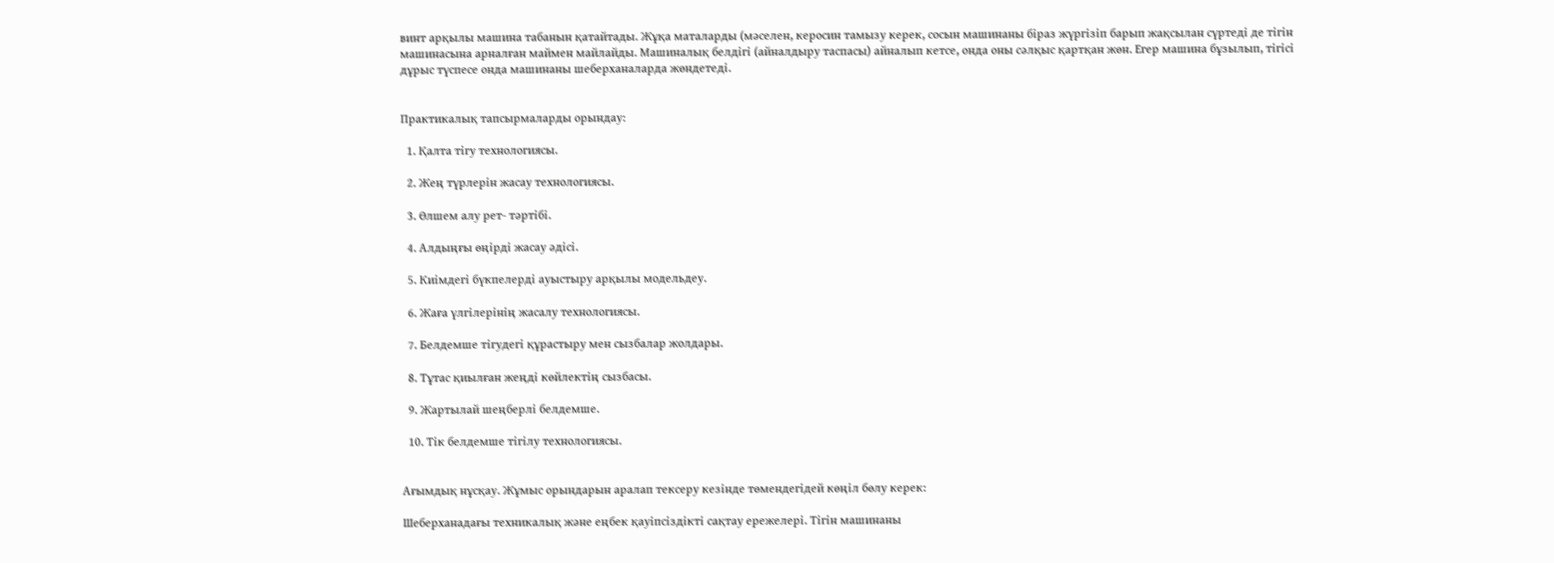винт арқылы машина табанын қатайтады. Жұқа маталарды (мәселен, керосин тамызу керек, сосын машинаны біраз жүргізіп барып жақсылан сүртеді де тігін машинасына арналған маймен майлайды. Машиналық белдігі (айналдыру таспасы) айналып кетсе, онда оны сәлқыс қартқан жөн. Егер машина бұзылып, тігісі дұрыс түспесе онда машинаны шеберханаларда жөндетеді.


Практикалық тапсырмаларды орындау:

  1. Қалта тігу технологиясы.

  2. Жең түрлерін жасау технологиясы.

  3. Өлшем алу рет- тәртібі.

  4. Алдыңғы өңірді жасау әдісі.

  5. Киімдегі бүкпелерді ауыстыру арқылы модельдеу.

  6. Жаға үлгілерінің жасалу технологиясы.

  7. Белдемше тігудегі құрастыру мен сызбалар жолдары.

  8. Тұтас қиылған жеңді көйлектің сызбасы.

  9. Жартылай шеңберлі белдемше.

  10. Тік белдемше тігілу технологиясы.


Ағымдық нұсқау. Жұмыс орындарын аралап тексеру кезінде төмендегідей көңіл бөлу керек:

Шеберханадағы техникалық және еңбек қауіпсіздікті сақтау ережелері. Тігін машинаны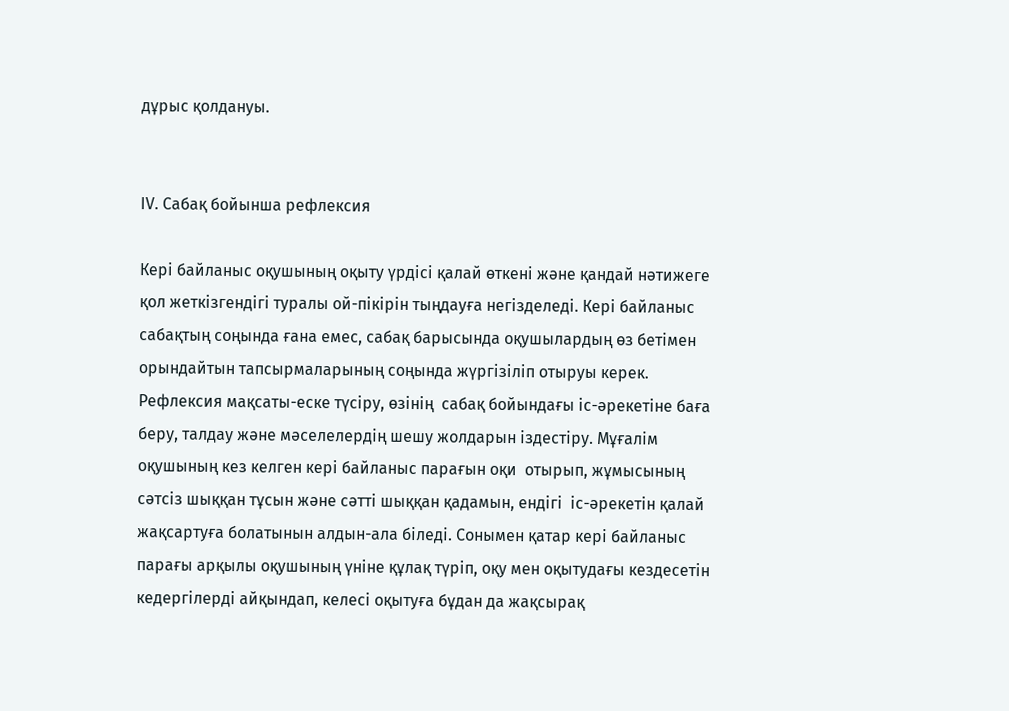дұрыс қолдануы.


ІV. Сабақ бойынша рефлексия

Кері байланыс оқушының оқыту үрдісі қалай өткені және қандай нәтижеге қол жеткізгендігі туралы ой-пікірін тыңдауға негізделеді. Кері байланыс сабақтың соңында ғана емес, сабақ барысында оқушылардың өз бетімен орындайтын тапсырмаларының соңында жүргізіліп отыруы керек. Рефлексия мақсаты-еске түсіру, өзінің  сабақ бойындағы іс-әрекетіне баға беру, талдау және мәселелердің шешу жолдарын іздестіру. Мұғалім оқушының кез келген кері байланыс парағын оқи  отырып, жұмысының сәтсіз шыққан тұсын және сәтті шыққан қадамын, ендігі  іс-әрекетін қалай жақсартуға болатынын алдын-ала біледі. Сонымен қатар кері байланыс парағы арқылы оқушының үніне құлақ түріп, оқу мен оқытудағы кездесетін кедергілерді айқындап, келесі оқытуға бұдан да жақсырақ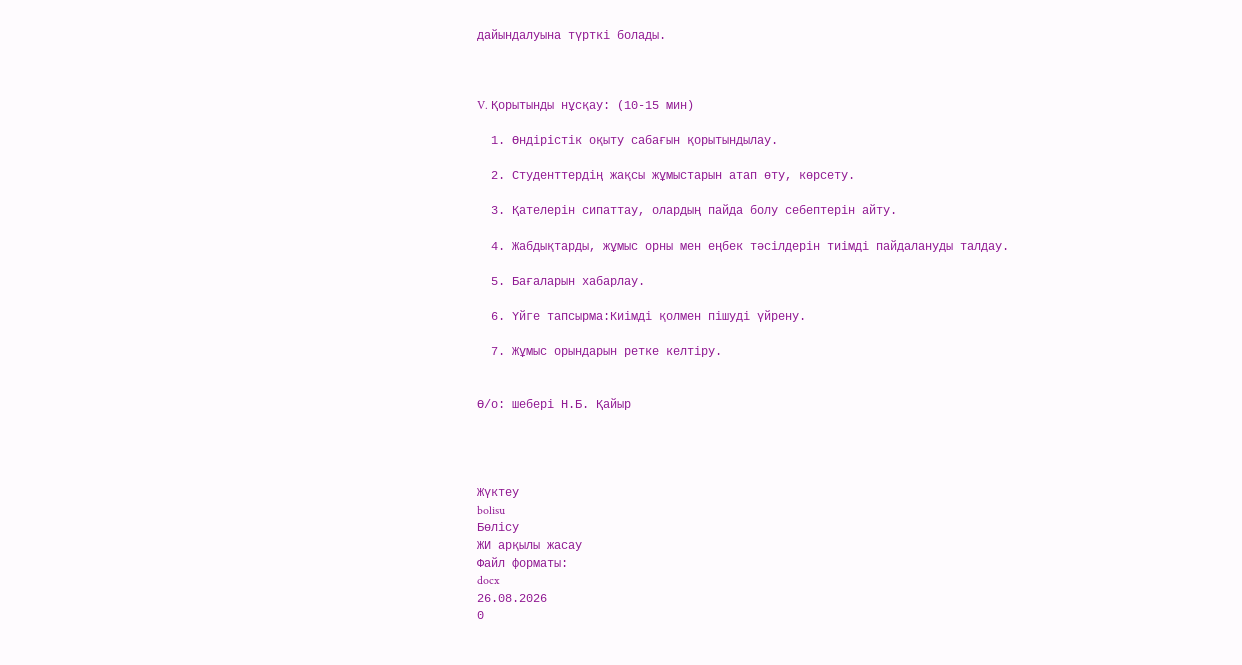дайындалуына түрткі болады.



V. Қорытынды нұсқау: (10-15 мин)

  1. Өндірістік оқыту сабағын қорытындылау.

  2. Студенттердің жақсы жұмыстарын атап өту, көрсету.

  3. Қателерін сипаттау, олардың пайда болу себептерін айту.

  4. Жабдықтарды, жұмыс орны мен еңбек тәсілдерін тиімді пайдалануды талдау.

  5. Бағаларын хабарлау.

  6. Үйге тапсырма:Киімді қолмен пішуді үйрену.

  7. Жұмыс орындарын ретке келтіру.


Ө/о: шебері Н.Б. Қайыр




Жүктеу
bolisu
Бөлісу
ЖИ арқылы жасау
Файл форматы:
docx
26.08.2026
0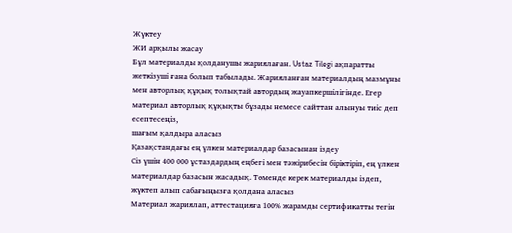Жүктеу
ЖИ арқылы жасау
Бұл материалды қолданушы жариялаған. Ustaz Tilegi ақпаратты жеткізуші ғана болып табылады. Жарияланған материалдың мазмұны мен авторлық құқық толықтай автордың жауапкершілігінде. Егер материал авторлық құқықты бұзады немесе сайттан алынуы тиіс деп есептесеңіз,
шағым қалдыра аласыз
Қазақстандағы ең үлкен материалдар базасынан іздеу
Сіз үшін 400 000 ұстаздардың еңбегі мен тәжірибесін біріктіріп, ең үлкен материалдар базасын жасадық. Төменде керек материалды іздеп, жүктеп алып сабағыңызға қолдана аласыз
Материал жариялап, аттестацияға 100% жарамды сертификатты тегін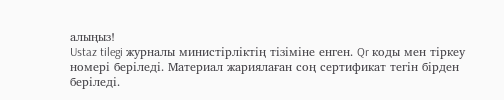алыңыз!
Ustaz tilegi журналы министірліктің тізіміне енген. Qr коды мен тіркеу номері беріледі. Материал жариялаған соң сертификат тегін бірден беріледі.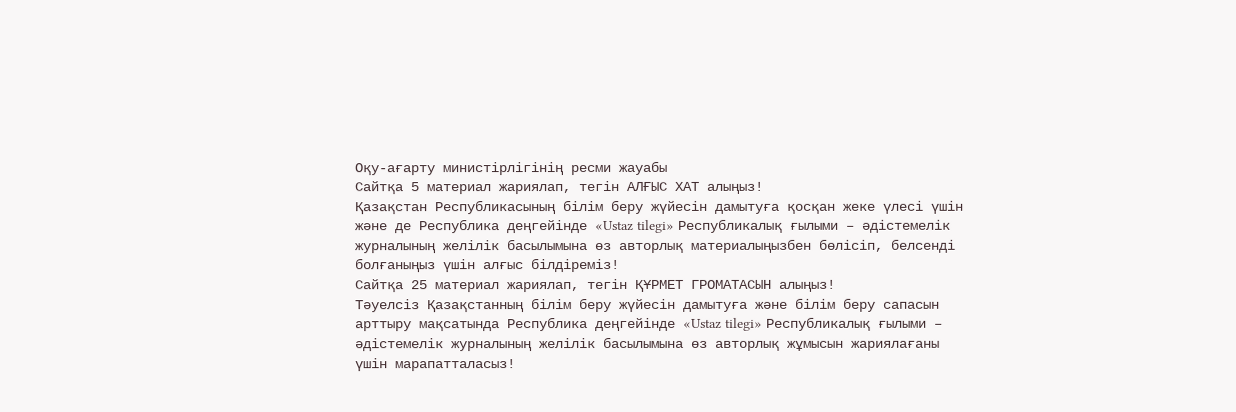Оқу-ағарту министірлігінің ресми жауабы
Сайтқа 5 материал жариялап, тегін АЛҒЫС ХАТ алыңыз!
Қазақстан Республикасының білім беру жүйесін дамытуға қосқан жеке үлесі үшін және де Республика деңгейінде «Ustaz tilegi» Республикалық ғылыми – әдістемелік журналының желілік басылымына өз авторлық материалыңызбен бөлісіп, белсенді болғаныңыз үшін алғыс білдіреміз!
Сайтқа 25 материал жариялап, тегін ҚҰРМЕТ ГРОМАТАСЫН алыңыз!
Тәуелсіз Қазақстанның білім беру жүйесін дамытуға және білім беру сапасын арттыру мақсатында Республика деңгейінде «Ustaz tilegi» Республикалық ғылыми – әдістемелік журналының желілік басылымына өз авторлық жұмысын жариялағаны үшін марапатталасыз!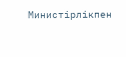Министірлікпен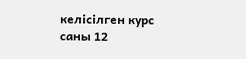келісілген курс саны 12